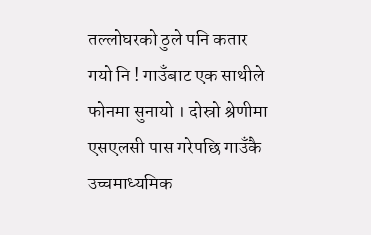तल्लोघरको ठुले पनि कतार गयो नि ! गाउँबाट एक साथीले फोनमा सुनायो । दोस्रो श्रेणीमा एसएलसी पास गरेपछि गाउँकै उच्चमाध्यमिक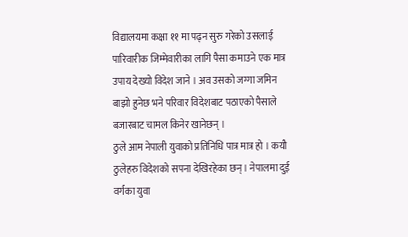विद्यालयमा कक्षा ११ मा पढ्न सुरु गरेको उसलाई पारिवारीक जिम्मेवारीका लागि पैसा कमाउने एक मात्र उपाय देख्यो विदेश जाने । अव उसको जग्गा जमिन बाझो हुनेछ भने परिवार विदेशबाट पठाएको पैसाले बजारबाट चामल किनेर खानेछन् ।
ठुले आम नेपाली युवाको प्रतिनिधि पात्र मात्र हो । कयौ ठुलेहरु विदेशको सपना देखिरहेका छन् । नेपालमा दुई वर्गका युवा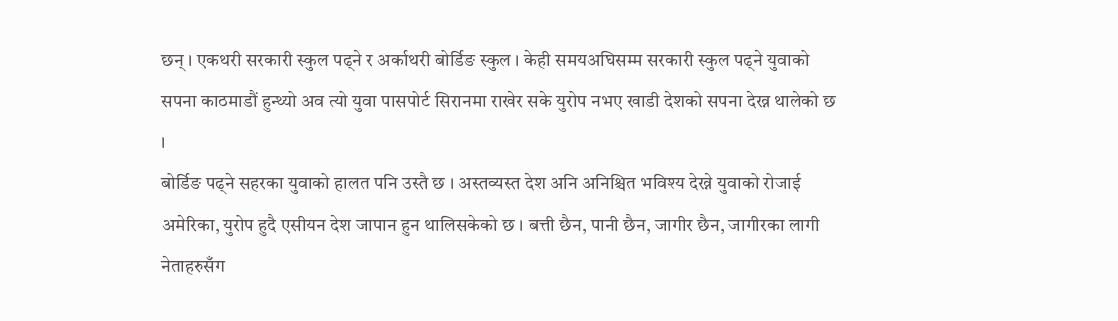छन् । एकथरी सरकारी स्कुल पढ्ने र अर्काथरी बोर्डिङ स्कुल । केही समयअघिसम्म सरकारी स्कुल पढ्ने युवाको सपना काठमाडौं हुन्थ्यो अव त्यो युवा पासपोर्ट सिरानमा राखेर सके युरोप नभए खाडी देशको सपना देख्न थालेको छ ।
बोर्डिङ पढ्ने सहरका युवाको हालत पनि उस्तै छ । अस्तव्यस्त देश अनि अनिश्चित भविश्य देख्ने युवाको रोजाई अमेरिका, युरोप हुदै एसीयन देश जापान हुन थालिसकेको छ । बत्ती छैन, पानी छैन, जागीर छैन, जागीरका लागी नेताहरुसँग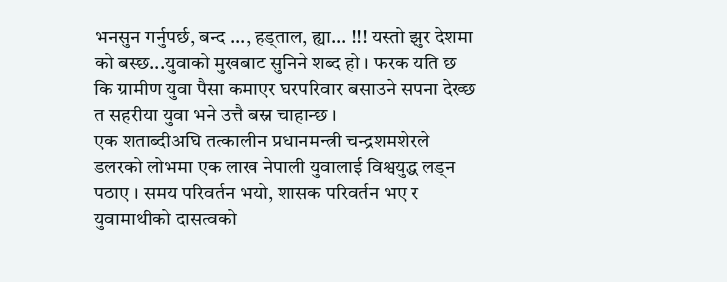भनसुन गर्नुपर्छ, बन्द ..., हड्ताल, ह्या... !!! यस्तो झुर देशमा को बस्छ...युवाको मुखबाट सुनिने शब्द हो । फरक यति छ कि ग्रामीण युवा पैसा कमाएर घरपरिवार बसाउने सपना देख्छ त सहरीया युवा भने उत्तै बस्न चाहान्छ ।
एक शताब्दीअघि तत्कालीन प्रधानमन्त्री चन्द्रशमशेरले डलरको लोभमा एक लाख नेपाली युवालाई विश्वयुद्ध लड्न पठाए । समय परिवर्तन भयो, शासक परिवर्तन भए र युवामाथीको दासत्वको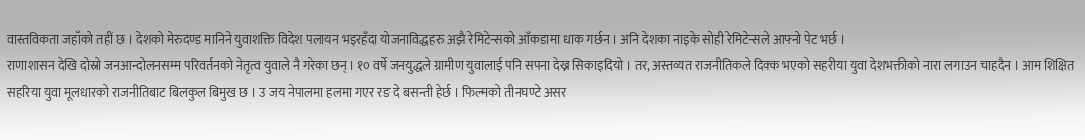वास्तविकता जहाँको तहीं छ । देशको मेरुदण्ड मानिने युवाशक्ति विदेश पलायन भइरहँदा योजनाविद्धहरु अझै रेमिटेन्सको आँकडामा धाक गर्छन । अनि देशका नाइके सोही रेमिटेन्सले आफ्नो पेट भर्छ ।
राणाशासन देखि दोस्रो जनआन्दोलनसम्म परिवर्तनको नेतृत्व युवाले नै गरेका छन् । १० वर्षे जनयुद्धले ग्रामीण युवालाई पनि सपना देख्न सिकाइदियो । तर, अस्तव्यत राजनीतिकले दिक्क भएको सहरीया युवा देशभक्तीको नारा लगाउन चाहदैन । आम शिक्षित सहरिया युवा मूलधारको राजनीतिबाट बिलकुल बिमुख छ । उ जय नेपालमा हलमा गएर रङ दे बसन्ती हेर्छ । फिल्मको तीनघण्टे असर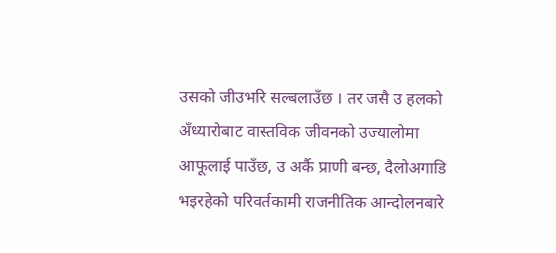उसको जीउभरि सल्बलाउँछ । तर जसै उ हलको अँध्यारोबाट वास्तविक जीवनको उज्यालोमा आफूलाई पाउँछ, उ अर्कै प्राणी बन्छ, दैलोअगाडि भइरहेको परिवर्तकामी राजनीतिक आन्दोलनबारे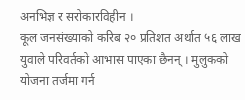अनभिज्ञ र सरोकारविहीन ।
कूल जनसंख्याको करिब २० प्रतिशत अर्थात ५६ लाख युवाले परिवर्तको आभास पाएका छैनन् । मुलुकको योजना तर्जमा गर्न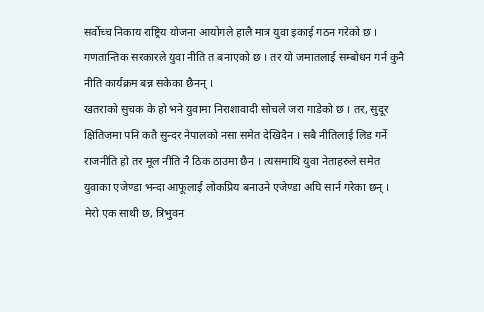सर्वोच्च निकाय राष्ट्रिय योजना आयोगले हालै मात्र युवा इकाई गठन गरेको छ । गणतान्तिक सरकारले युवा नीति त बनाएको छ । तर यो जमातलाई सम्बोधन गर्न कुनै नीति कार्यक्रम बन्न सकेका छैनन् ।
खतराको सुचक के हो भने युवामा निराशावादी सोचले जरा गाडेको छ । तर, सुदूर क्षितिजमा पनि कतै सुन्दर नेपालको नसा समेत देखिदैन । सबै नीतिलाई लिड गर्ने राजनीति हो तर मूल नीति नै ठिक ठाउमा छैन । त्यसमाथि युवा नेताहरुले समेत युवाका एजेण्डा भन्दा आफूलाई लोकप्रिय बनाउने एजेण्डा अघि सार्न गरेका छन् ।
मेरो एक साथी छ, त्रिभुवन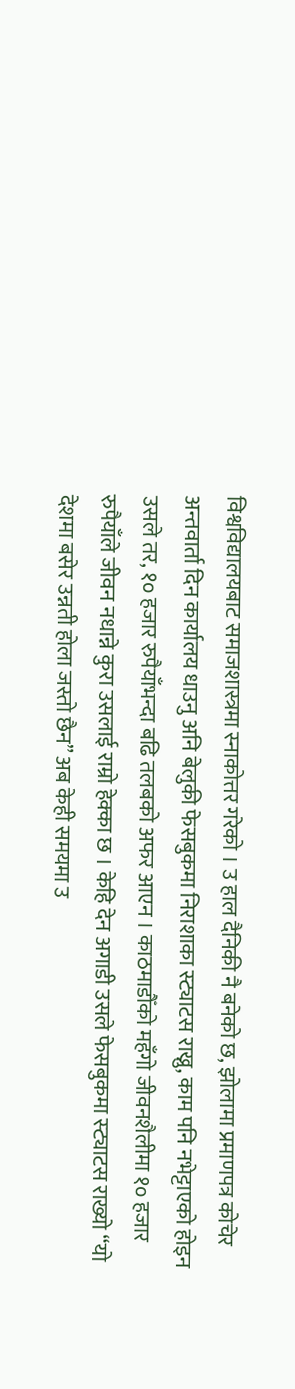विश्वविद्यालयबाट समाजशास्त्रमा स्नाकोत्तर गरेको । उ हाल दैनिकी नै बनेको छ, झोलामा प्रमाणपत्र कोचेर अन्तवार्ता दिन कार्यालय धाउनु अनि बेलुकी फेसबुकमा निराशाका स्ट्याटस राख्नु, काम पनि नभेट्टाएको होइन उसले तर, १० हजार रुपैयाँभन्दा बढि तलबको अफर आएन । काठमाडौँको महँगो जीवनशैलीमा १० हजार रुपैयाँले जीवन नधान्ने कुरा उसलाई राम्रो हेक्का छ । केहि देन अगाडी उसले फेसबुकमा स्ट्याटस राख्यो “यो देशमा बसेर उन्नती होला जस्तो छैन” अब केही समयमा उ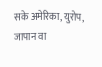सके अमेरिका, युरोप, जापान वा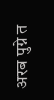अरब पुग्ने त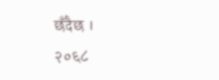छँदैछ ।
२०६८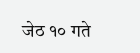जेठ १० गते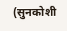(सुनकोशी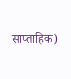साप्ताहिक)